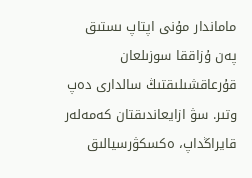ماماندار مۇنى اپتاپ ىستىق پەن ۇزاققا سوزىلعان قۇرعاقشىلىقتىڭ سالدارى دەپ وتىر. سۋ ازايعاندىقتان كەمەلەر قايراڭداپ، ەكسكۋرسيالىق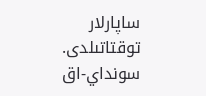ساپارلار توقتاتىلدى. سونداي-اق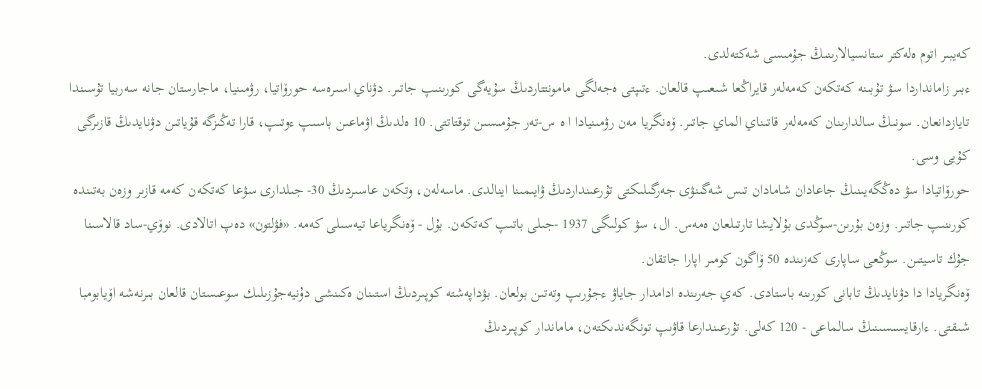كەيبىر اتوم ەلەكتر ستانسيالارىنىڭ جۇمىسى شەكتەلدى.
ءبىر زامانداردا سۋ تۇبىنە كەتكەن كەمەلەر قايراڭعا شىعىپ قالعان. ءتىپتى ەجەلگى مامونتتاردىڭ سۇيەگى كورىنىپ جاتىر. دۋناي اسىرەسە حورۆاتيا، رۋمىنيا، ماجارستان جانە سەربيا تۇسىندا تايازدانعان. سونىڭ سالدارىنان كەمەلەر قاتىناي الماي جاتىر. ۆەنگريا مەن رۋمىنيادا ا ە س-تەر جۇمىسىن توقتاتتى. 10 ەلدىڭ اۋماعىن باسىپ ءوتىپ، قارا تەڭىزگە قۇياتىن دۋنايدىڭ قازىرگى كۇيى وسى.
حورۆاتيادا سۋ دەڭگەيىنىڭ جاعادان شامادان تىس شەگىنۋى جەرگىلىكتى تۇرعىنداردىڭ ۋايىمىنا اينالدى. ماسەلەن، وتكەن عاسىردىڭ 30- جىلدارى سۋعا كەتكەن كەمە قازىر وزەن بەتىندە كورىنىپ جاتىر. وزەن بۇرىن-سوڭدى بۇلايشا تارتىلعان ەمەس. ال، سۋ كولىگى 1937 -جىلى باتىپ كەتكەن. بۇل - ۆەنگرياعا تيەسىلى كەمە. «فۋلتون» دەپ اتالادى. نوۆي-ساد قالاسىنا جۇك تاسيتىن. سوڭعى ساپارى كەزىندە 50 ۆاگون كومىر اپارا جاتقان.
ۆەنگريادا دا دۋنايدىڭ تابانى كورىنە باستادى. كەي جەرىندە ادامدار جاياۋ ءجۇرىپ وتەتىن بولعان. بۋداپەشتە كوپىردىڭ استىنان ەكىنشى دۇنيەجۇزىلىك سوعىستان قالعان بىرنەشە اۆيابومبا شىقتى. ءارقايسىسىنىڭ سالماعى - 120 كەلى. تۇرعىندارعا قاۋىپ تونگەندىكتەن، ماماندار كوپىردىڭ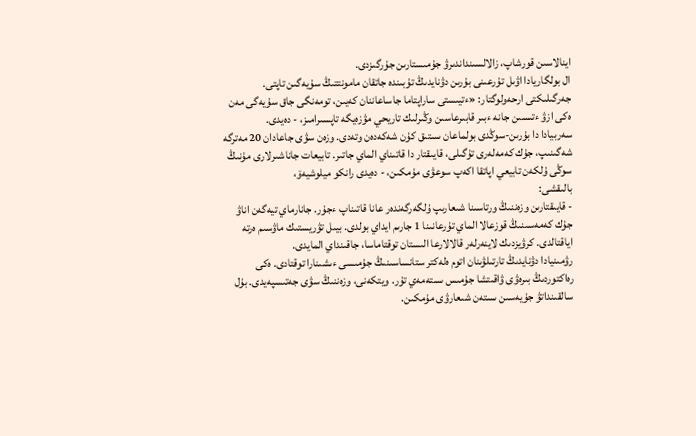اينالاسىن قورشاپ، زالالسىنداندىرۋ جۇمىستارىن جۇرگىزدى.
ال بولگاريادا اۋىل تۇرعىنى بۇرىن دۋنايدىڭ تۇبىندە جاتقان مامونتتىڭ سۇيەگىن تاپتى. جەرگىلىكتى ارحەولوگتار: «ءتيىستى ساراپتاما جاساعاننان كەيىن، تومەنگى جاق سۇيەگى مەن ەكى ازۋ ءتىسىن جانە ءبىر قابىرعاسىن وڭىرلىك تاريحي مۋزەيگە تاپسىرامىز، - دەيدى.
سەربيادا دا بۇرىن-سوڭدى بولماعان ىستىق كۇن شەكەدەن وتەدى. وزەن سۋى جاعادان 20 مەترگە شەگىنىپ، جۇك كەمەلەرى تۇگىلى، قايىقتار دا قاتىناي الماي جاتىر. تابيعات جاناشىرلارى مۇنىڭ سوڭى ۇلكەن تابيعي اپاتقا اكەپ سوعۋى مۇمكىن، - دەيدى رانكو ميلوشيەۆ،
بالىقشى:
- قايىقتارىن وزەننىڭ ورتاسىنا شىعارىپ ۇلگەرگەندەر عانا قاتىناپ ءجۇر. جانارماي تيەگەن اناۋ جۇك كەمەسىنىڭ قوزعالا الماي تۇرعانىنا 1 جارىم ايداي بولدى. بيىل تۋريستىك ماۋسىم ەرتە اياقتالدى. كرۋيزدىك لاينەرلەر قالالارعا الىستان توقتاماسا، جاقىنداي المايدى.
رۋمىنيادا دۋنايدىڭ تارتىلۋىنان اتوم ەلەكتر ستانساسىنىڭ جۇمىسى ءىشىنارا توقتادى. ەكى رەاكتوردىڭ بىرەۋى ۋاقىتشا جۇمىس ىستەمەي تۇر. ويتكەنى، وزەننىڭ سۋى جەتىسپەيدى. بۇل سالقىنداتۋ جۇيەسىن ىستەن شىعارۋى مۇمكىن.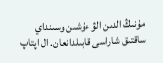مۇنىڭ الدىن الۋ ءۇشىن وسىنداي ساقتىق شاراسى قابىلدانعان. ال اپتاپ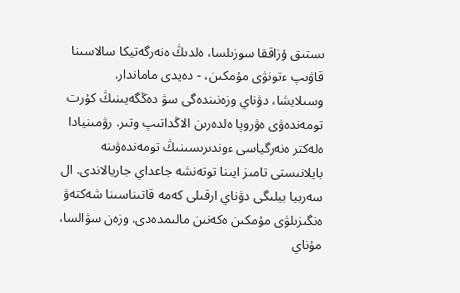ىستىق ۇزاققا سوزىلسا، ەلدىڭ ەنەرگەتيكا سالاسىنا قاۋىپ ءتونۋى مۇمكىن، - دەيدى ماماندار.
وسىلايشا، دۋناي وزەنىندەگى سۋ دەڭگەيىنىڭ كۇرت تومەندەۋى ەۋروپا ەلدەرىن الاڭداتىپ وتىر. رۋمىنيادا ەلەكتر ەنەرگياسى ءوندىرىسىنىڭ تومەندەۋىنە بايلانىستى تامىز ايىنا توتەنشە جاعداي جاريالاندى. ال سەربيا بيلىگى دۋناي ارقىلى كەمە قاتىناسىنا شەكتەۋ ەنگىزىلۋى مۇمكىن ەكەنىن مالىمدەدى. وزەن سۋالسا، مۇناي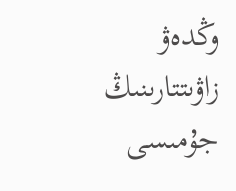وڭدەۋ زاۋىتتارىنىڭ جۇمىسى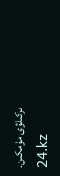ىركىلۋى مۇمكىن.
24.kz